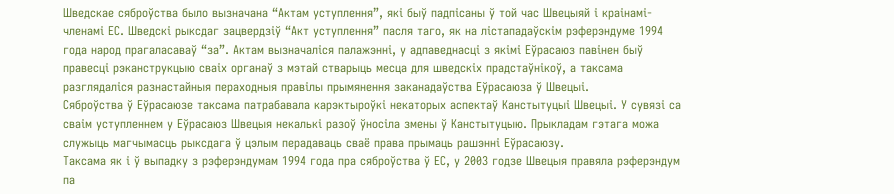Шведскае сяброўства было вызначана “Актам уступлення”, які быў падпісаны ў той час Швецыяй і краінамі-членамі ЕС. Шведскі рыксдаг зацвердзіў “Акт уступлення” пасля таго, як на лістападаўскім рэферэндуме 1994 года народ прагаласаваў “за”. Актам вызначаліся палажэнні, у адпаведнасці з якімі Еўрасаюз павінен быў правесці рэканструкцыю сваіх органаў з мэтай стварыць месца для шведскіх прадстаўнікоў, а таксама разглядаліся разнастайныя пераходныя правілы прымянення заканадаўства Еўрасаюза ў Швецыі.
Сяброўства ў Еўрасаюзе таксама патрабавала карэктыроўкі некаторых аспектаў Канстытуцыі Швецыі. У сувязі са сваім уступленнем у Еўрасаюз Швецыя некалькі разоў ўносіла змены ў Канстытуцыю. Прыкладам гэтага можа служыць магчымасць рыксдага ў цэлым перадаваць сваё права прымаць рашэнні Еўрасаюзу.
Таксама як і ў выпадку з рэферэндумам 1994 года пра сяброўства ў ЕС, у 2003 годзе Швецыя правяла рэферэндум па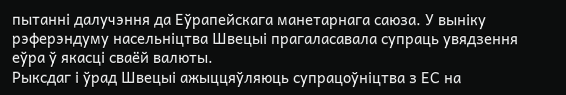пытанні далучэння да Еўрапейскага манетарнага саюза. У выніку рэферэндуму насельніцтва Швецыі прагаласавала супраць увядзення еўра ў якасці сваёй валюты.
Рыксдаг і ўрад Швецыі ажыццяўляюць супрацоўніцтва з ЕС на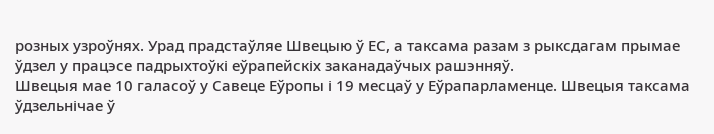розных узроўнях. Урад прадстаўляе Швецыю ў ЕС, а таксама разам з рыксдагам прымае ўдзел у працэсе падрыхтоўкі еўрапейскіх заканадаўчых рашэнняў.
Швецыя мае 10 галасоў у Савеце Еўропы і 19 месцаў у Еўрапарламенце. Швецыя таксама ўдзельнічае ў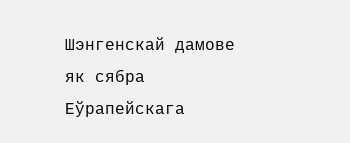Шэнгенскай дамове як сябра Еўрапейскага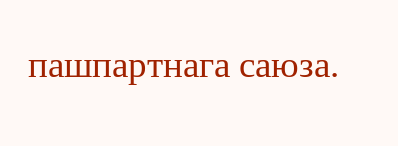пашпартнага саюза.